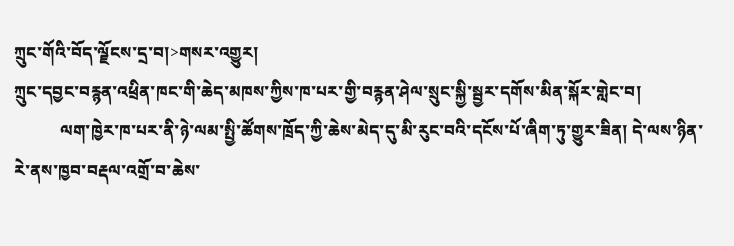ཀྲུང་གོའི་བོད་ལྗོངས་དྲ་བ།>གསར་འགྱུར།
ཀྲུང་དབྱང་བརྙན་འཕྲིན་ཁང་གི་ཆེད་མཁས་ཀྱིས་ཁ་པར་གྱི་བརྙན་ཤེལ་སྲུང་སྐྱི་སྦྱར་དགོས་མིན་སྐོར་གླེང་བ།
           ལག་ཁྱེར་ཁ་པར་ནི་ཉེ་ལམ་སྤྱི་ཚོགས་ཁྲོད་ཀྱི་ཆེས་མེད་དུ་མི་རུང་བའི་དངོས་པོ་ཞིག་ཏུ་གྱུར་ཟིན། དེ་ལས་ཉིན་རེ་ནས་ཁྱབ་བརྡལ་འགྲོ་བ་ཆེས་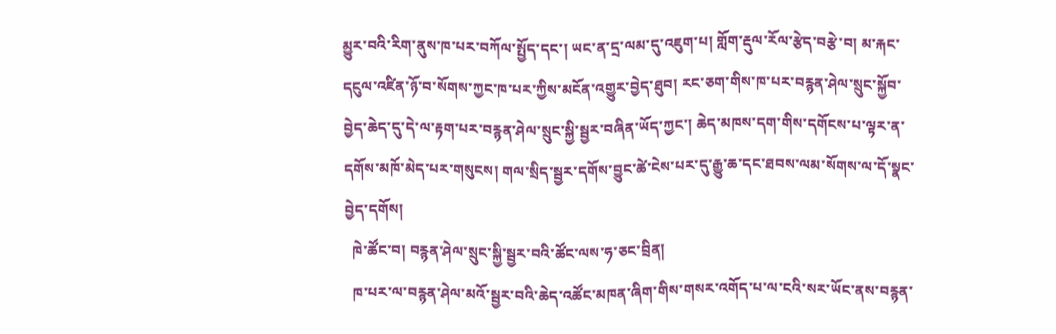མྱུར་བའི་རིག་ནུས་ཁ་པར་བཀོལ་སྤྱོད་དང་། ཡང་ན་དྲ་ལམ་དུ་འཇུག་པ། གློག་རྡུལ་རོལ་རྩེད་བརྩེ་བ། མ་རྐང་དངུལ་འཛིན་ཉོ་བ་སོགས་ཀྱང་ཁ་པར་ཀྱིས་མངོན་འགྱུར་བྱེད་ཐུབ། རང་ཅག་གིས་ཁ་པར་བརྙན་ཤེལ་སྲུང་སྐྱོབ་བྱེད་ཆེད་དུ་དེ་ལ་རྟག་པར་བརྙན་ཤེལ་སྲུང་སྐྱི་སྦྱར་བཞིན་ཡོད་ཀྱང་། ཆེད་མཁས་དག་གིས་དགོངས་པ་ལྟར་ན་དགོས་མཁོ་མེད་པར་གསུངས། གལ་སྲིད་སྦྱར་དགོས་བྱུང་ཚེ་ངེས་པར་དུ་རྒྱུ་ཆ་དང་ཐབས་ལམ་སོགས་ལ་དོ་སྣང་བྱེད་དགོས།
  ཁེ་ཚོང་བ། བརྙན་ཤེལ་སྲུང་སྐྱི་སྦྱར་བའི་ཚོང་ལས་ཧ་ཅང་བྲིན།
  ཁ་པར་ལ་བརྙན་ཤེལ་མའོ་སྦྱར་བའི་ཆེད་འཚོང་མཁན་ཞིག་གིས་གསར་འགོད་པ་ལ་ངའི་སར་ཡོང་ནས་བརྙན་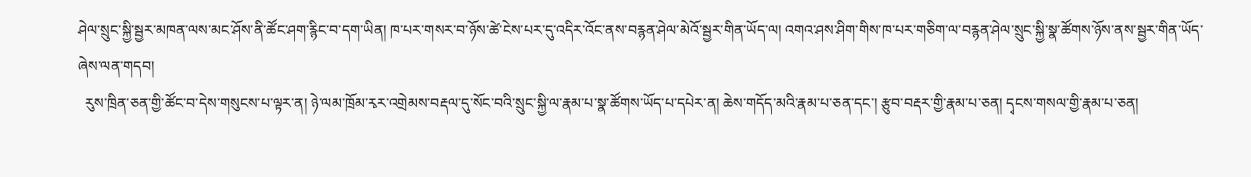ཤེལ་སྲུང་སྐྱི་སྦྱར་མཁན་ལས་མང་ཤོས་ནི་ཚོང་ཤག་རྙིང་བ་དག་ཡིན། ཁ་པར་གསར་བ་ཉོས་ཚེ་ངེས་པར་དུ་འདིར་འོང་ནས་བརྙན་ཤེལ་མེའོ་སྦྱར་གིན་ཡོད་ལ། འགའ་ཤས་ཤིག་གིས་ཁ་པར་གཅིག་ལ་བརྙན་ཤེལ་སྲུང་སྐྱི་སྣ་ཚོགས་ཉོས་ནས་སྦྱར་གིན་ཡོད་ཞེས་ལན་གདབ།
  རུས་ཁྲིན་ཅན་གྱི་ཚོང་བ་དེས་གསུངས་པ་ལྟར་ན། ཉེ་ལམ་ཁྲོམ་རྭར་འགྲེམས་བརྡལ་དུ་སོང་བའི་སྲུང་སྐྱི་ལ་རྣམ་པ་སྣ་ཚོགས་ཡོད་པ་དཔེར་ན། ཆེས་གདོད་མའི་རྣམ་པ་ཅན་དང་། རྩུབ་བརྡར་གྱི་རྣམ་པ་ཅན། དྭངས་གསལ་གྱི་རྣམ་པ་ཅན།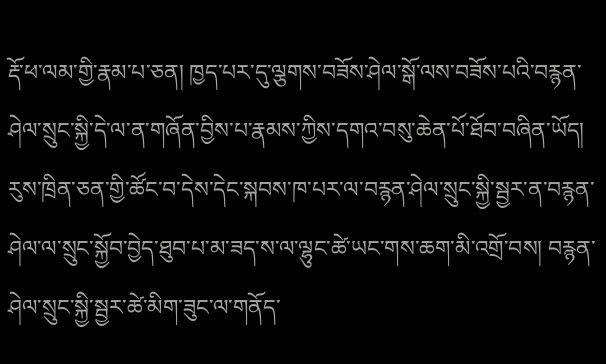རྡོ་ཕ་ལམ་གྱི་རྣམ་པ་ཅན། ཁྱད་པར་དུ་ལྕགས་བཟོས་ཤེལ་སྒོ་ལས་བཟོས་པའི་བརྙན་ཤེལ་སྲུང་སྐྱི་དེ་ལ་ན་གཞོན་བྱིས་པ་རྣམས་ཀྱིས་དགའ་བསུ་ཆེན་པོ་ཐོབ་བཞིན་ཡོད། རུས་ཁྲིན་ཅན་གྱི་ཚོང་བ་དེས་དེང་སྐབས་ཁ་པར་ལ་བརྙན་ཤེལ་སྲུང་སྐྱི་སྦྱར་ན་བརྙན་ཤེལ་ལ་སྲུང་སྐྱོབ་བྱེད་ཐུབ་པ་མ་ཟད་ས་ལ་ལྷུང་ཚེ་ཡང་གས་ཆག་མི་འགྲོ་བས། བརྙན་ཤེལ་སྲུང་སྐྱི་སྦྱར་ཚེ་མིག་ཟུང་ལ་གནོད་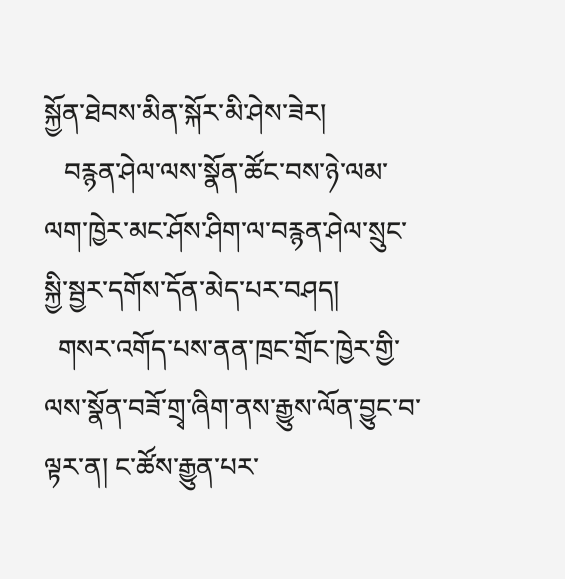སྐྱོན་ཐེབས་མིན་སྐོར་མི་ཤེས་ཟེར།
   བརྙན་ཤེལ་ལས་སྣོན་ཚོང་བས་ཉེ་ལམ་ལག་ཁྱེར་མང་ཤོས་ཤིག་ལ་བརྙན་ཤེལ་སྲུང་སྐྱི་སྦྱར་དགོས་དོན་མེད་པར་བཤད།
  གསར་འགོད་པས་ནན་ཁྲང་གྲོང་ཁྱེར་གྱི་ལས་སྣོན་བཟོ་གྲྭ་ཞིག་ནས་རྒྱུས་ལོན་བྱུང་བ་ལྟར་ན། ང་ཚོས་རྒྱུན་པར་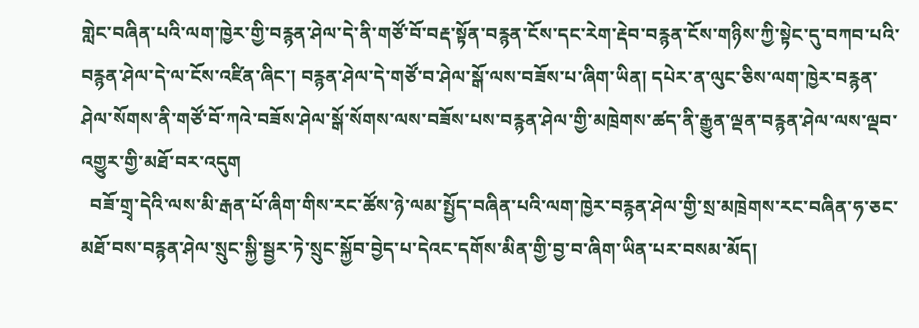གླེང་བཞིན་པའི་ལག་ཁྱེར་གྱི་བརྙན་ཤེལ་དེ་ནི་གཙོ་བོ་བརྡ་སྟོན་བརྙན་ངོས་དང་རེག་རྡེབ་བརྙན་ངོས་གཉིས་ཀྱི་སྟེང་དུ་བཀབ་པའི་བརྙན་ཤེལ་དེ་ལ་ངོས་འཛིན་ཞིང་། བརྙན་ཤེལ་དེ་གཙོ་བ་ཤེལ་སྒོ་ལས་བཟོས་པ་ཞིག་ཡིན། དཔེར་ན་ལུང་ཅིས་ལག་ཁྱེར་བརྙན་ཤེལ་སོགས་ནི་གཙོ་བོ་ཀའེ་བཟོས་ཤེལ་སྒོ་སོགས་ལས་བཟོས་པས་བརྙན་ཤེལ་གྱི་མཁྲེགས་ཚད་ནི་རྒྱུན་ལྡན་བརྙན་ཤེལ་ལས་ལྡབ་འགྱུར་གྱི་མཐོ་བར་འདུག
  བཟོ་གྲྭ་དེའི་ལས་མི་རྒན་པོ་ཞིག་གིས་རང་ཚོས་ཉེ་ལམ་སྤྱོད་བཞིན་པའི་ལག་ཁྱེར་བརྙན་ཤེལ་གྱི་སྲ་མཁྲེགས་རང་བཞིན་ཧ་ཅང་མཐོ་བས་བརྙན་ཤེལ་སྲུང་སྐྱི་སྦྱར་ཏེ་སྲུང་སྐྱོབ་བྱེད་པ་དེའང་དགོས་མིན་གྱི་བྱ་བ་ཞིག་ཡིན་པར་བསམ་མོད།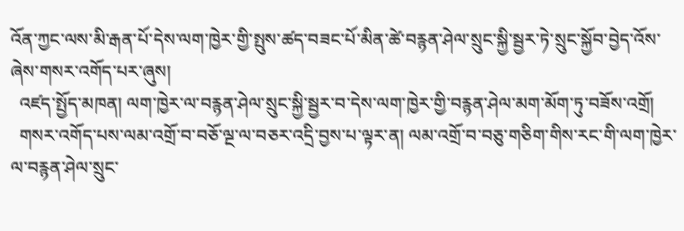འོན་ཀྱང་ལས་མི་རྒན་པོ་དེས་ལག་ཁྱེར་གྱི་སྤུས་ཚད་བཟང་པོ་མིན་ཚེ་བརྙན་ཤེལ་སྲུང་སྐྱི་སྦྱར་ཏེ་སྲུང་སྐྱོབ་བྱེད་འོས་ཞེས་གསར་འགོད་པར་ཞུས།
  འཛད་སྤྱོད་མཁན། ལག་ཁྱེར་ལ་བརྙན་ཤེལ་སྲུང་སྐྱི་སྦྱར་བ་དེས་ལག་ཁྱེར་གྱི་བརྙན་ཤེལ་མག་མོག་ཏུ་བཟོས་འགྲོ།
  གསར་འགོད་པས་ལམ་འགྲོ་བ་བཅོ་ལྔ་ལ་བཅར་འདྲི་བྱས་པ་ལྟར་ན། ལམ་འགྲོ་བ་བཅུ་གཅིག་གིས་རང་གི་ལག་ཁྱེར་ལ་བརྙན་ཤེལ་སྲུང་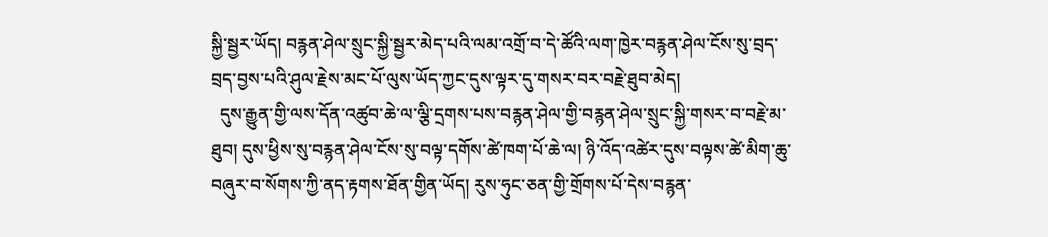སྐྱི་སྦྱར་ཡོད། བརྙན་ཤེལ་སྲུང་སྐྱི་སྦྱར་མེད་པའི་ལམ་འགྲོ་བ་དེ་ཚོའི་ལག་ཁྱེར་བརྙན་ཤེལ་ངོས་སུ་བྲད་བྲད་བྱས་པའི་ཤུལ་རྗེས་མང་པོ་ལུས་ཡོད་ཀྱང་དུས་ལྟར་དུ་གསར་བར་བརྗེ་ཐུབ་མེད།
  དུས་རྒྱུན་གྱི་ལས་དོན་འཚུབ་ཆེ་ལ་ལྕི་དྲགས་པས་བརྙན་ཤེལ་གྱི་བརྙན་ཤེལ་སྲུང་སྐྱི་གསར་བ་བརྗེ་མ་ཐུབ། དུས་ཕྱིས་སུ་བརྙན་ཤེལ་ངོས་སུ་བལྟ་དགོས་ཚེ་ཁག་པོ་ཆེ་ལ། ཉི་འོད་འཚེར་དུས་བལྟས་ཚེ་མིག་ཆུ་བཞུར་བ་སོགས་ཀྱི་ནད་རྟགས་ཐོན་གྱིན་ཡོད། རུས་ཧུང་ཅན་གྱི་གྲོགས་པོ་དེས་བརྙན་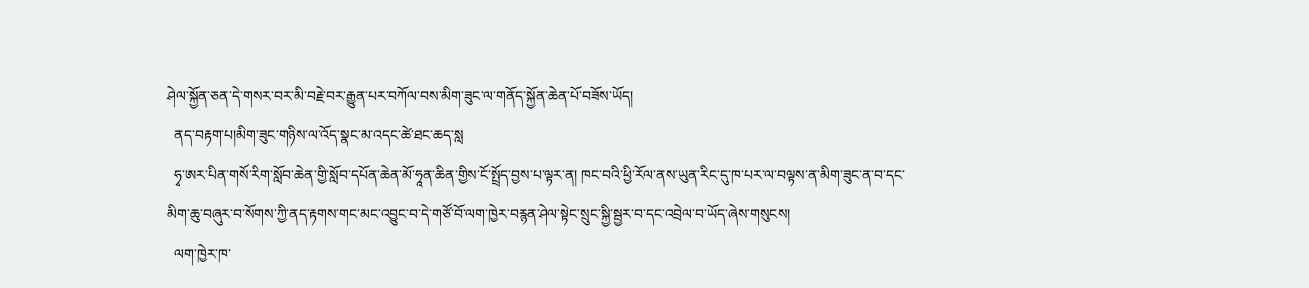ཤེལ་སྐྱོན་ཅན་དེ་གསར་བར་མི་བརྗེ་བར་རྒྱུན་པར་བཀོལ་བས་མིག་ཟུང་ལ་གནོད་སྐྱོན་ཆེན་པོ་བཟོས་ཡོད།
  ནད་བརྟག་པ།མིག་ཟུང་གཉིས་ལ་འོད་སྣང་མ་འདང་ཚེ་ཐང་ཆད་སླ
  ཧྭ་ཨར་པིན་གསོ་རིག་སློབ་ཆེན་གྱི་སློབ་དཔོན་ཆེན་མོ་ཧཱན་ཆིན་གྱིས་ངོ་སྤྲོད་བྱས་པ་ལྟར་ན། ཁང་བའི་ཕྱི་རོལ་ནས་ཡུན་རིང་དུ་ཁ་པར་ལ་བལྟས་ན་མིག་ཟུང་ན་བ་དང་མིག་ཆུ་བཞུར་བ་སོགས་ཀྱི་ནད་རྟགས་གང་མང་འབྱུང་བ་དེ་གཙོ་བོ་ལག་ཁྱེར་བརྙན་ཤེལ་སྟེང་སྲུང་སྐྱི་སྦྱར་བ་དང་འབྲེལ་བ་ཡོད་ཞེས་གསུངས།
  ལག་ཁྱེར་ཁ་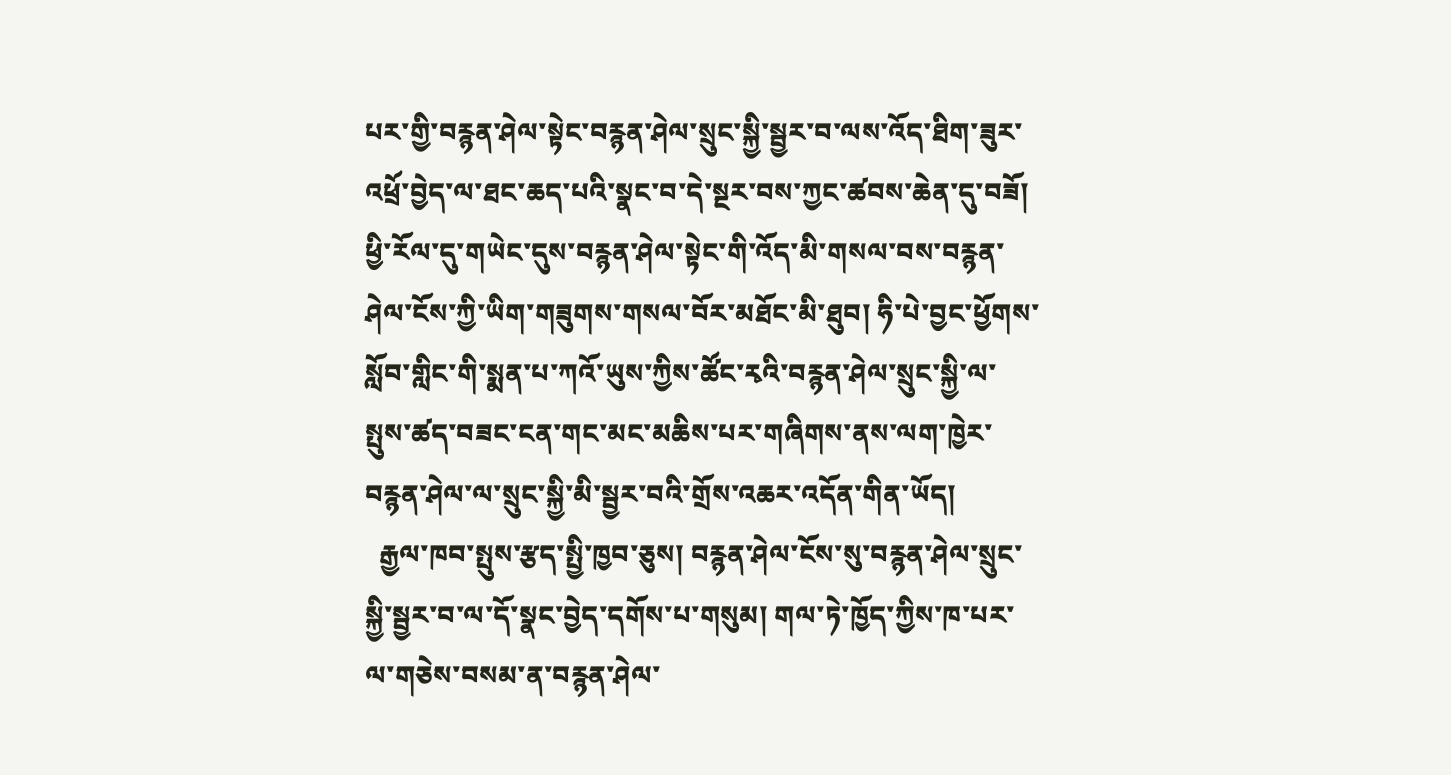པར་གྱི་བརྙན་ཤེལ་སྟེང་བརྙན་ཤེལ་སྲུང་སྐྱི་སྦྱར་བ་ལས་འོད་ཐིག་ཟུར་འཕྲོ་བྱེད་ལ་ཐང་ཆད་པའི་སྣང་བ་དེ་སྔར་བས་ཀྱང་ཚབས་ཆེན་དུ་བཟོ། ཕྱི་རོལ་དུ་གཡེང་དུས་བརྙན་ཤེལ་སྟེང་གི་འོད་མི་གསལ་བས་བརྙན་ཤེལ་ངོས་ཀྱི་ཡིག་གཟུགས་གསལ་བོར་མཐོང་མི་ཐུབ། ཧི་པེ་བྱང་ཕྱོགས་སློབ་གླིང་གི་སྨན་པ་ཀའོ་ཡུས་ཀྱིས་ཚོང་རྭའི་བརྙན་ཤེལ་སྲུང་སྐྱི་ལ་སྤུས་ཚད་བཟང་ངན་གང་མང་མཆིས་པར་གཞིགས་ནས་ལག་ཁྱེར་བརྙན་ཤེལ་ལ་སྲུང་སྐྱི་མི་སྦྱར་བའི་གྲོས་འཆར་འདོན་གིན་ཡོད།
  རྒྱལ་ཁབ་སྤུས་རྩད་སྤྱི་ཁྱབ་ཅུས། བརྙན་ཤེལ་ངོས་སུ་བརྙན་ཤེལ་སྲུང་སྐྱི་སྦྱར་བ་ལ་དོ་སྣང་བྱེད་དགོས་པ་གསུམ། གལ་ཏེ་ཁྱོད་ཀྱིས་ཁ་པར་ལ་གཅེས་བསམ་ན་བརྙན་ཤེལ་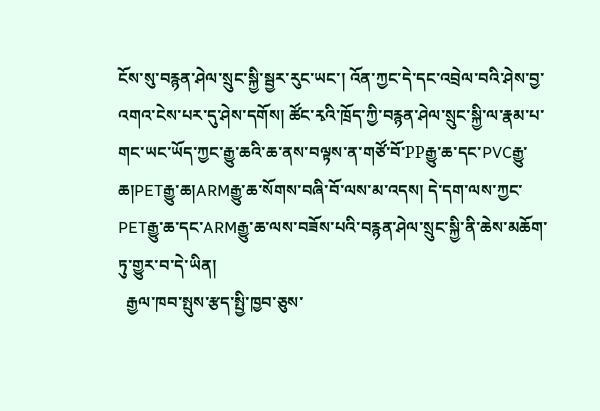ངོས་སུ་བརྙན་ཤེལ་སྲུང་སྐྱི་སྦྱར་རུང་ཡང་། འོན་ཀྱང་དེ་དང་འབྲེལ་བའི་ཤེས་བྱ་འགའ་ངེས་པར་དུ་ཤེས་དགོས། ཚོང་རྭའི་ཁྲོད་ཀྱི་བརྙན་ཤེལ་སྲུང་སྐྱི་ལ་རྣམ་པ་གང་ཡང་ཡོད་ཀྱང་རྒྱུ་ཆའི་ཆ་ནས་བལྟས་ན་གཙོ་བོ་PPརྒྱུ་ཆ་དང་PVCརྒྱུ་ཆ།PETརྒྱུ་ཆ།ARMརྒྱུ་ཆ་སོགས་བཞི་བོ་ལས་མ་འདས། དེ་དག་ལས་ཀྱང་ PETརྒྱུ་ཆ་དང་ARMརྒྱུ་ཆ་ལས་བཟོས་པའི་བརྙན་ཤེལ་སྲུང་སྐྱི་ནི་ཆེས་མཆོག་ཏུ་གྱུར་བ་དེ་ཡིན།
  རྒྱལ་ཁབ་སྤུས་རྩད་སྤྱི་ཁྱབ་ཅུས་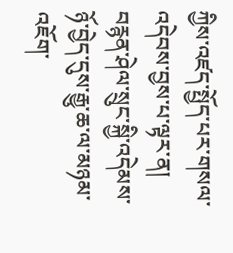ཀྱིས་འཛད་སྤྱོད་པར་གསལ་འདེབས་བྱས་པ་ལྟར་ན། བརྙན་ཤེལ་སྲུང་སྐྱི་འདེམས་ཉོ་བྱེད་དུས་རྒྱུ་ཆ་ལ་མཉམ་འཇོག་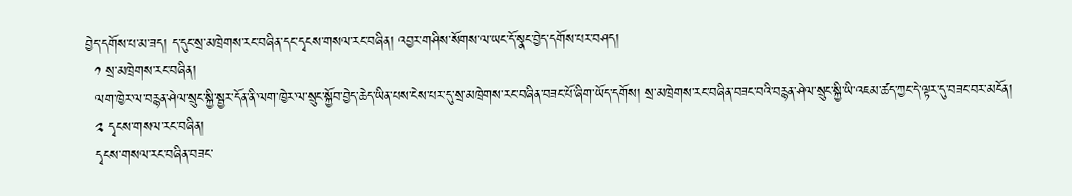བྱེད་དགོས་པ་མ་ཟད། ད་དུང་སྲ་མཁྲེགས་རང་བཞིན་དང་དྭངས་གསལ་རང་བཞིན། འབྱར་གཤིས་སོགས་ལ་ཡང་དོ་སྣང་བྱེད་དགོས་པར་བཤད།
  ༡ སྲ་མཁྲེགས་རང་བཞིན།
  ལག་ཁྱེར་ལ་བརྙན་ཤེལ་སྲུང་སྐྱི་སྦྱར་དོན་ནི་ལག་ཁྱེར་ལ་སྲུང་སྐྱོབ་བྱེད་ཆེད་ཡིན་པས་ངེས་པར་དུ་སྲ་མཁྲེགས་རང་བཞིན་བཟང་པོ་ཞིག་ཡོད་དགོས། སྲ་མཁྲེགས་རང་བཞིན་བཟང་བའི་བརྙན་ཤེལ་སྲུང་སྐྱི་ཡི་འཇམ་ཚད་ཀྱང་དེ་ལྟར་དུ་བཟང་བར་མངོན།
  ༢ དྭངས་གསལ་རང་བཞིན།
  དྭངས་གསལ་རང་བཞིན་བཟང་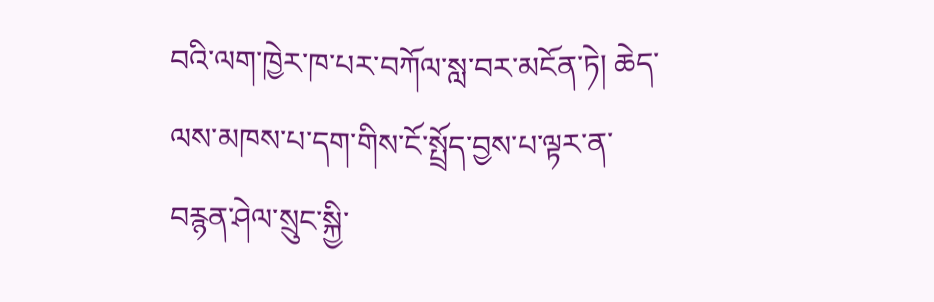བའི་ལག་ཁྱེར་ཁ་པར་བཀོལ་སླ་བར་མངོན་ཏེ། ཆེད་ལས་མཁས་པ་དག་གིས་ངོ་སྤྲོད་བྱས་པ་ལྟར་ན་བརྙན་ཤེལ་སྲུང་སྐྱི་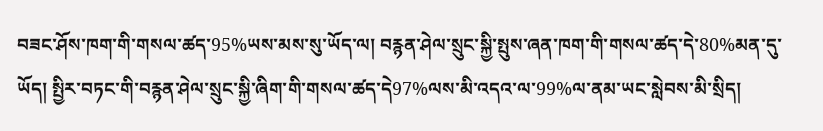བཟང་ཤོས་ཁག་གི་གསལ་ཚད་95%ཡས་མས་སུ་ཡོད་ལ། བརྙན་ཤེལ་སྲུང་སྐྱི་སྤུས་ཞན་ཁག་གི་གསལ་ཚད་དེ་80%མན་དུ་ཡོད། སྤྱིར་བཏང་གི་བརྙན་ཤེལ་སྲུང་སྐྱི་ཞིག་གི་གསལ་ཚད་དེ97%ལས་མི་འདའ་ལ་99%ལ་ནམ་ཡང་སླེབས་མི་སྲིད།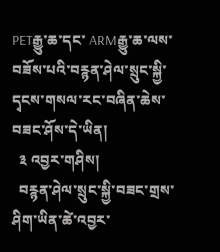PETརྒྱུ་ཆ་དང་ ARMརྒྱུ་ཆ་ལས་བཟོས་པའི་བརྙན་ཤེལ་སྲུང་སྐྱི་དྭངས་གསལ་རང་བཞིན་ཆེས་བཟང་ཤོས་དེ་ཡིན།
  ༣ འབྱར་གཤིས།
  བརྙན་ཤེལ་སྲུང་སྐྱི་བཟང་གྲས་ཤིག་ཡིན་ཚེ་འབྱར་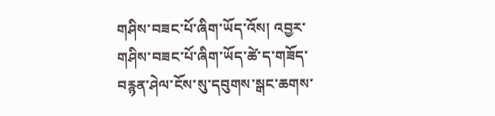གཤིས་བཟང་པོ་ཞིག་ཡོད་འོས། འབྱར་གཤིས་བཟང་པོ་ཞིག་ཡོད་ཚེ་ད་གཟོད་བརྙན་ཤེལ་ངོས་སུ་དབུགས་སྒང་ཆགས་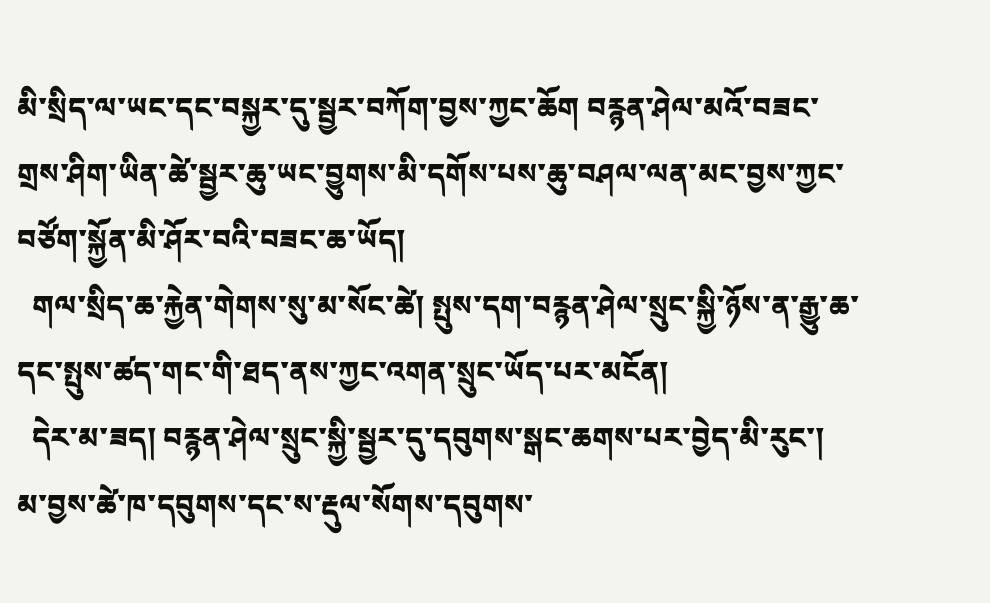མི་སྲིད་ལ་ཡང་དང་བསྐྱར་དུ་སྦྱར་བཀོག་བྱས་ཀྱང་ཆོག བརྙན་ཤེལ་མའོ་བཟང་གྲས་ཤིག་ཡིན་ཚེ་སྦྱར་ཆུ་ཡང་བྱུགས་མི་དགོས་པས་ཆུ་བཤལ་ལན་མང་བྱས་ཀྱང་བཙོག་སྐྱོན་མི་ཤོར་བའི་བཟང་ཆ་ཡོད།
  གལ་སྲིད་ཆ་རྐྱེན་གེགས་སུ་མ་སོང་ཚེ། སྤུས་དག་བརྙན་ཤེལ་སྲུང་སྐྱི་ཉོས་ན་རྒྱུ་ཆ་དང་སྤུས་ཚད་གང་གི་ཐད་ནས་ཀྱང་འགན་སྲུང་ཡོད་པར་མངོན།
  དེར་མ་ཟད། བརྙན་ཤེལ་སྲུང་སྐྱི་སྦྱར་དུ་དབུགས་སྒང་ཆགས་པར་བྱེད་མི་རུང་། མ་བྱས་ཚེ་ཁ་དབུགས་དང་ས་རྡུལ་སོགས་དབུགས་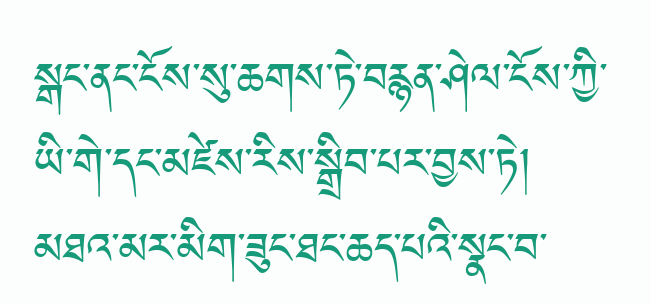སྒང་ནང་ངོས་སུ་ཆགས་ཏེ་བརྙན་ཤེལ་ངོས་ཀྱི་ཡི་གེ་དང་མཛེས་རིས་སྒྲིབ་པར་བྱས་ཏེ། མཐའ་མར་མིག་ཟུང་ཐང་ཆད་པའི་སྣང་བ་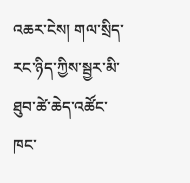འཆར་ངེས། གལ་སྲིད་རང་ཉིད་ཀྱིས་སྦྱར་མི་ཐུབ་ཚེ་ཆེད་འཚོང་ཁང་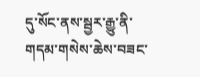དུ་སོང་ནས་སྦྱར་རྒྱུ་ནི་གདམ་གསེས་ཆེས་བཟང་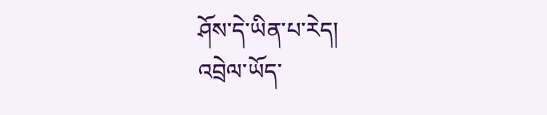ཤོས་དེ་ཡིན་པ་རེད།
འབྲེལ་ཡོད་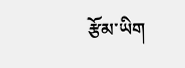རྩོམ་ཡིག